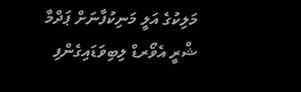މަލިކުގެ އަލީ މަނިކުފާނަށް ޕަދްމާ ޝްރީ އެވޯރޑް ލިބިވަޑައިގެންފި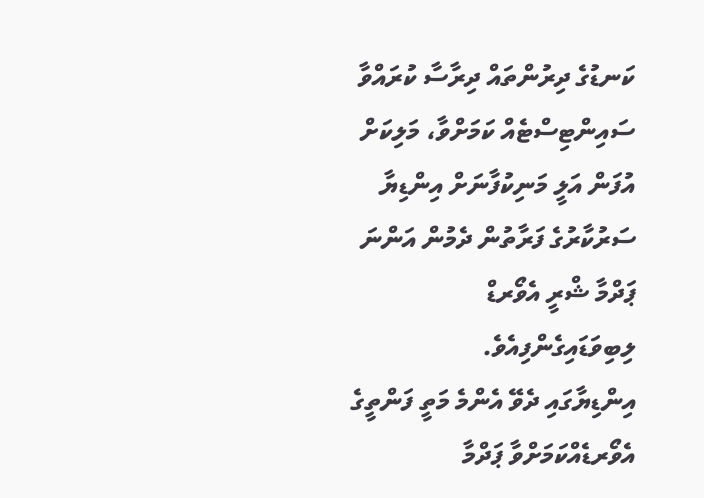ކަނޑުގެ ދިރުންތައް ދިރާސާ ކުރައްވާ ސައިންޓިސްޓެއް ކަމަށްވާ، މަލިކަށް އުފަން އަލީ މަނިކުފާނަށް އިންޑިޔާ ސަރުކާރުގެ ފަރާތުން ދެމުން އަންނަ ޕަދްމާ ޝްރީ އެވޯރޑް ލިބިވަޑައިގެންފިއެވެ.
އިންޑިޔާގައި ދެވޭ އެންމެ މަތީ ފަންތީގެ އެވޯރޑެއްކަމަށްވާ ޕަދްމާ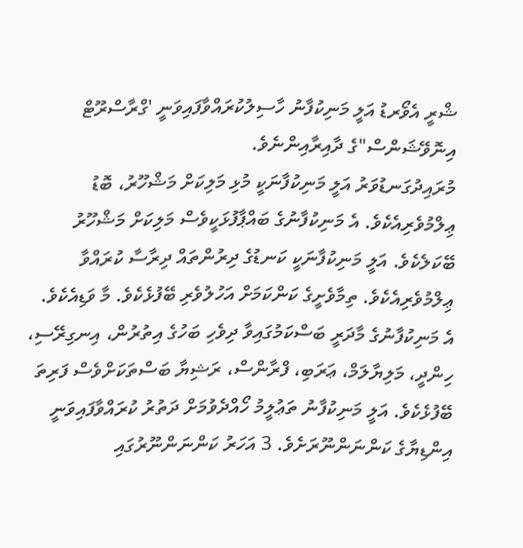ޝްރީ އެވޯރޑު އަލީ މަނިކުފާނު ހާސިލުކުރައްވާފައިވަނީ 'ގްރާސްރޫޓް އިނޮވޭޝަންސް"ގެ ދާއިރާއިންނެވެ.
މުރައިދުގަނޑުވަރު އަލީ މަނިކުފާނަކީ މުޅި މަލިކަށް މަޝްހޫރު، ބޮޑު ޢިލްމުވެރިއެކެވެ. އެ މަނިކުފާނުގެ ބައްޕާފުޅަކީވެސް މަލިކަށް މަޝްހޫރު ބޭކަލެކެވެ. އަލީ މަނިކުފާނަކީ ކަނޑުގެ ދިރުންތައް ދިރާސާ ކުރައްވާ ޢިލްމުވެރިއެކެވެ. ތިމާވެށީގެ ކަންކަމަށް އަހުލުވެރި ބޭފުޅެކެވެ. މާ ވަޑިއެކެވެ.
އެ މަނިކުފާނުގެ މާދަރީ ބަސްކަމުގައިވާ ދިވެހި ބަހުގެ އިތުރުން، އިނގިރޭސި، ހިންދީ، މަލިޔާލަމް، ޢަރަބި، ފްރާންސް، ރަޝިޔާ ބަސްތަކަށްވެސް ފަރިތަ ބޭފުޅެކެވެ. އަލީ މަނިކުފާނު ތަޢުލީމު ހޯއްދެވުމަށް ދަތުރު ކުރައްވާފައިވަނީ އިންޑިޔާގެ ކަންނަންނޫރަށެވެ. 3 އަހަރު ކަންނަންނޫރުގައި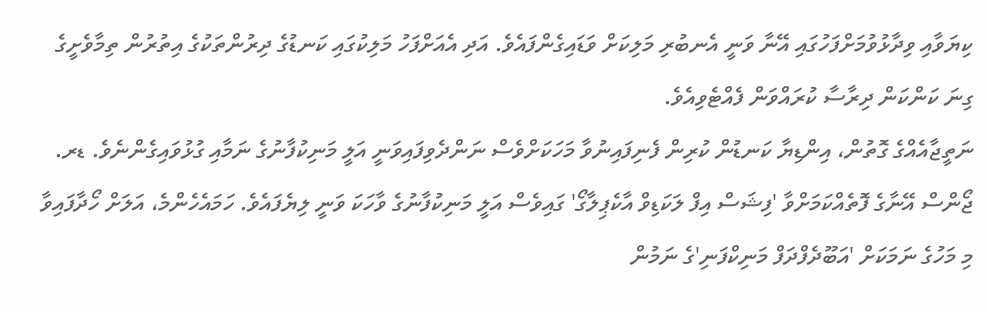ކިޔަވާއި ވިދާޅުވުމަށްފަހުގައި އޭނާ ވަނީ އެނބުރި މަލިކަށް ވަޑައިގެންފައެވެ. އަދި އެއަށްފަހު މަލިކުގައި ކަނޑުގެ ދިރުންތަކުގެ އިތުރުން ތިމާވެށީގެ ގިނަ ކަންކަން ދިރާސާ ކުރައްވަން ފެއްޓެވިއެވެ.
ނަތީޖާއެއްގެ ގޮތުން، އިންޑިޔާ ކަނޑުން ކުރިން ފެނިފައިނުވާ މަހަކަށްވެސް ނަންދެވިފައިވަނީ އަލީ މަނިކުފާނުގެ ނަމާއި ގުޅުވައިގެންނެވެ. ޑރ. ޖޯންސް އޭނާގެ ފޮތެއްކަމަށްވާ 'ފިޝަސް އިފް ލަކަޑިވް އާކެޕިލާގޯ' ގައިވެސް އަލީ މަނިކުފާނުގެ ވާހަކަ ވަނީ ލިޔެފައެވެ. ހަމައެހެންމެ، އަލަށް ހޯދާފައިވާ މި މަހުގެ ނަމަކަށް 'އަބޫދެފްދަފް މަނިކްފަނި'ގެ ނަމުން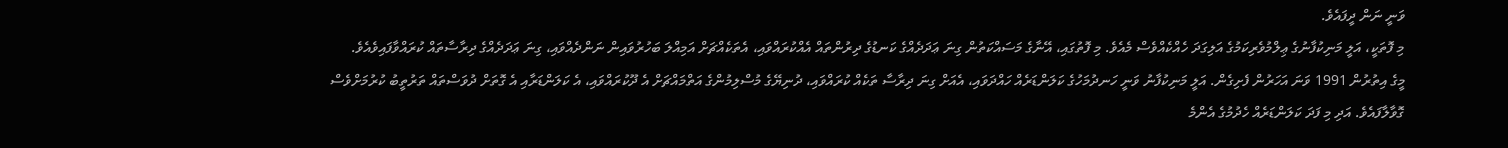ވަނީ ނަން ދީފައެވެ.
މި ފޮތަކީ، އަލީ މަނިކުފާނުގެ ޢިލްމުވެރިކަމުގެ އަލިގަދަ ހެއްކެއްވެސް މެއެވެ. މި ފޮތުގައި، އޭނާގެ މަސައްކަތުން ގިނަ ޢަދަދެއްގެ ކަނޑުގެ ދިރުންތައް އެއްކުރައްވައި، އެތަކެއްޗަށް އަމިއްލަ ބަހުރުވައިން ނަންދެއްވައި، ގިނަ ޢަދަދެއްގެ ދިރާސާތައް ކުރައްވާފައިވެއެވެ.
މީގެ އިތުރުން 1991 ވަނަ އަހަރުން ފެށިގެން. އަލީ މަނިކުފާނު ވަނީ ހަނދުމަހުގެ ކަލަންޑަރެއް ހައްދަވައި، އެއަށް ގިނަ ދިރާސާ ތަކެއް ކުރައްވައި، ދުނިޔޭގެ މުސްލިމުންގެ އަތްމައްޗަށް އެ ދޫކުރައްވައި، އެ ކަލަންޑަރާއި އެ ގޮތަށް ދުވަސްތައް ތަރުތީބު ކުރުމަށްވެސް ގޮވާލާފައެވެ. އަދި މި ފަދަ ކަލަންޑަރެއް ހެދުމުގެ އެންމެ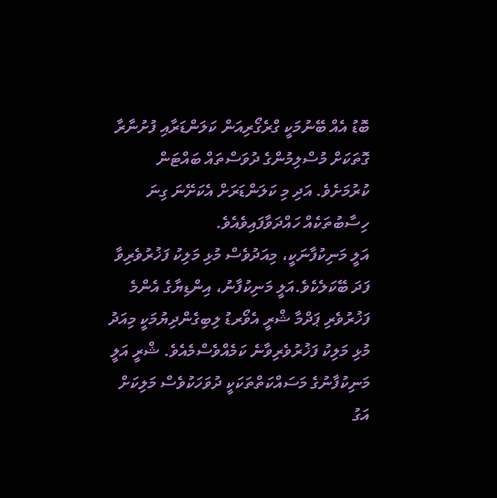ބޮޑު އެއް ބޭނުމަކީ ގްރެގޯރިއަން ކަލަންޑަރާއި ފުށުނާރާ ގޮތަކަށް މުސްލިމުންގެ ދުވަސްތައް ބައްޓަން ކުރުމަށެވެ. އަދި މި ކަލަންޑަރަށް އެކަށޭނަ ގިނަ ހިސާބުތަކެއް ހައްދަވާފައިވެއެވެ.
އަލީ މަނިކުފާނަކީ، މިއަދުވެސް މުޅި މަލިކު ފަޚުރުވެރިވާ ފަދަ ބޭކަލެކެވެ.އަލީ މަނިކުފާނު، އިންޑިޔާގެ އެންމެ ފަޚުރުވެރި ޕަދްމާ ޝްރީ އެވޯރޑު ލިބިގެންދިޔުމަކީ މިއަދު މުޅި މަލިކު ފަޚުރުވެރިވާނެ ކަމެއްވެސްމެއެވެ. ޝްރީ އަލީ މަނިކުފާނުގެ މަސައްކަތްތަކަކީ ދުވަހަކުވެސް މަލިކަށް އަގު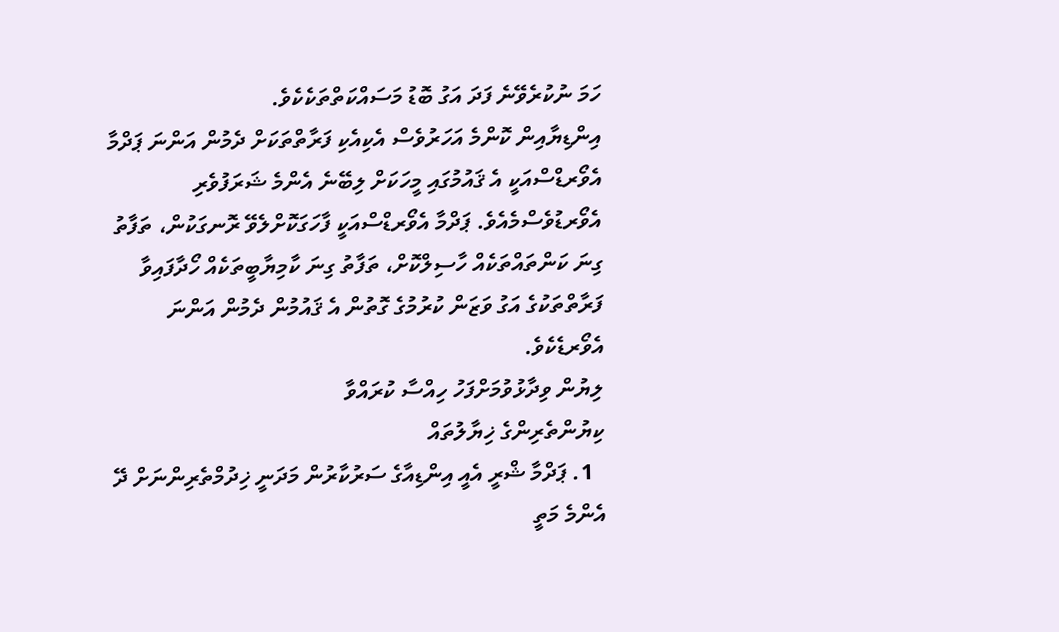ހަމަ ނުކުރެވޭނެ ފަދަ އަގު ބޮޑު މަސައްކަތްތަކެކެވެ.
އިންޑިޔާއިން ކޮންމެ އަހަރުވެސް އެކިއެކި ފަރާތްތަކަށް ދެމުން އަންނަ ޕަދްމާ އެވޯރޑްސްއަކީ އެ ޤައުމުގައި މީހަކަށް ލިބޭނެ އެންމެ ޝަރަފުވެރި އެވޯރޑުވެސްމެއެވެ. ޕަދްމާ އެވޯރޑްސްއަކީ ފާހަގަކޮށްލެވޭ ރޮނގަކުން، ތަފާތު ގިނަ ކަންތައްތަކެއް ހާސިލްކޮށް، ތަފާތު ގިނަ ކާމިޔާބީތަކެއް ހޯދާފައިވާ ފަރާތްތަކުގެ އަގު ވަޒަން ކުރުމުގެ ގޮތުން އެ ޤައުމުން ދެމުން އަންނަ އެވޯރޑެކެވެ.
ލިޔުން ވިދާޅުވުމަށްފަހު ހިއްސާ ކުރައްވާ
ކިޔުންތެރިންގެ ޚިޔާލުތައް
  1. ޕަދްމާ ޝްރީ އެއީ އިންޑިއާގެ ސަރުކާރުން މަދަނީ ޚިދުމްތެރިންނަށް ދޭ އެންމެ މަތީ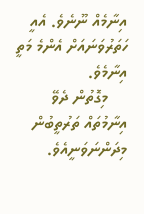އިނާމެއް ނޫނެވެ. އެއީ ހަތަރުވަނައަށް އެންމެ މަތީ އިނާމެވެ.
    މިގޮތުން ދެވޭ އިނާމުތައް ތަރުތީބުން މިދަންނަވަނީއެވެ.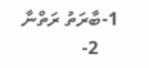1-ބާރަތު ރަތްނާ
    2-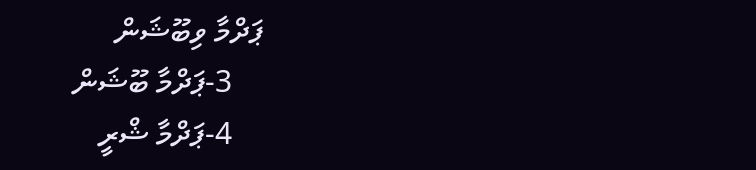ޕަދްމާ ވިބޫޝަން
    3-ޕަދްމާ ބޫޝަން
    4-ޕަދްމާ ޝްރީ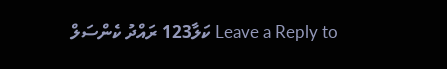Leave a Reply to ކަލާ123 ރައްދު ކެންސަލް